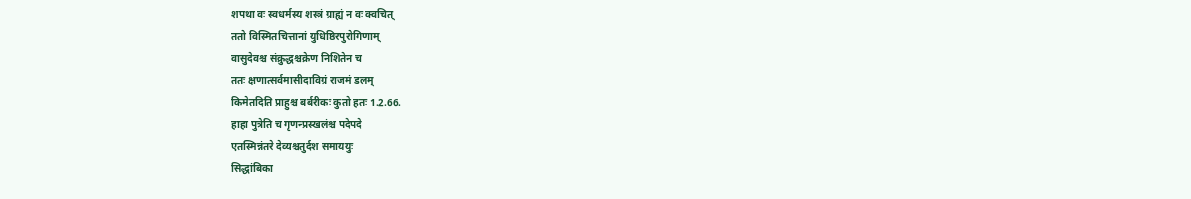शपथा वः स्वधर्मस्य शस्त्रं ग्राह्यं न वः क्वचित्
ततो विस्मितचित्तानां युधिष्ठिरपुरोगिणाम्
वासुदेवश्च संक्रुद्धश्चक्रेण निशितेन च
ततः क्षणात्सर्वमासीदाविग्रं राजमं डलम्
किमेतदिति प्राहुश्च बर्बरीकः कुतो हतः 1.2.66.
हाहा पुत्रेति च गृणन्प्रस्खलंश्च पदेपदे
एतस्मिन्नंतरे देव्यश्चतुर्दश समाययुः
सिद्धांबिका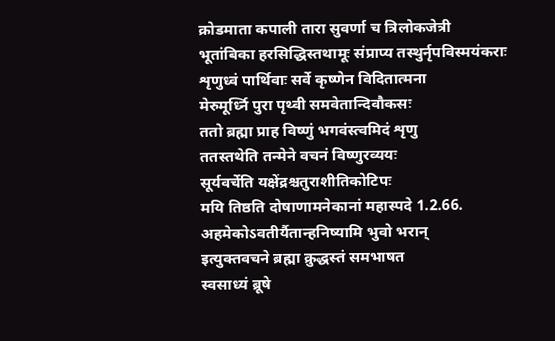क्रोडमाता कपाली तारा सुवर्णा च त्रिलोकजेत्री
भूतांबिका हरसिद्धिस्तथामूः संप्राप्य तस्थुर्नृपविस्मयंकराः
शृणुध्वं पार्थिवाः सर्वे कृष्णेन विदितात्मना
मेरुमूर्ध्नि पुरा पृथ्वी समवेतान्दिवौकसः
ततो ब्रह्मा प्राह विष्णुं भगवंस्त्वमिदं शृणु
ततस्तथेति तन्मेने वचनं विष्णुरव्ययः
सूर्यवर्चेति यक्षेंद्रश्चतुराशीतिकोटिपः
मयि तिष्ठति दोषाणामनेकानां महास्पदे 1.2.66.
अहमेकोऽवतीर्यैतान्हनिष्यामि भुवो भरान्
इत्युक्तवचने ब्रह्मा क्रुद्धस्तं समभाषत
स्वसाध्यं ब्रूषे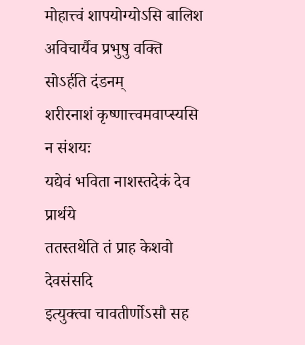मोहात्त्वं शापयोग्योऽसि बालिश
अविचार्यैव प्रभुषु वक्ति सोऽर्हति दंडनम्
शरीरनाशं कृष्णात्त्वमवाप्स्यसि न संशयः
यद्येवं भविता नाशस्तदेकं देव प्रार्थये
ततस्तथेति तं प्राह केशवो देवसंसदि
इत्युक्त्वा चावतीर्णोऽसौ सह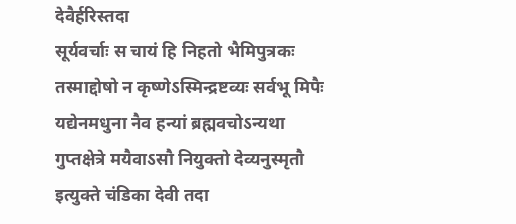देवैर्हरिस्तदा
सूर्यवर्चाः स चायं हि निहतो भैमिपुत्रकः तस्माद्दोषो न कृष्णेऽस्मिन्द्रष्टव्यः सर्वभू मिपैः
यद्येनमधुना नैव हन्यां ब्रह्मवचोऽन्यथा
गुप्तक्षेत्रे मयैवाऽसौ नियुक्तो देव्यनुस्मृतौ
इत्युक्ते चंडिका देवी तदा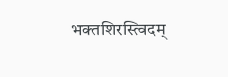भक्तशिरस्त्विदम्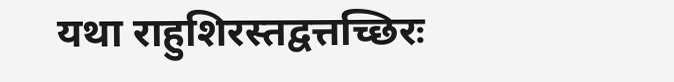यथा राहुशिरस्तद्वत्तच्छिरः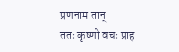प्रणनाम तान्
ततः कृष्णो वचः प्राह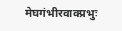मेघगंभीरवाक्प्रभुः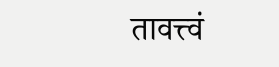तावत्त्वं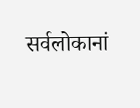सर्वलोकानां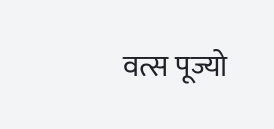वत्स पूज्यो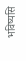भविष्यसि